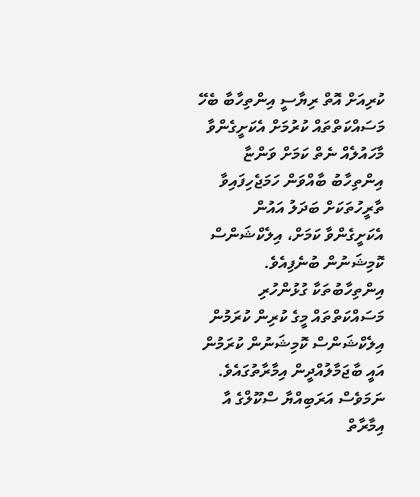ކުރިއަށް އޮތް ރިޔާސީ އިންތިހާބާ ބެހޭ މަސައްކަތްތައް ކުރުމަށް އެކަށީގެންވާ މާހައުލެއް ނެތް ކަމަށް ވަންޏާ އިންތިހާބު ބާއްވަން ހަމަޖެހިފައިވާ ތާރީހުތަކަށް ބަދަލު އައުން އެކަށީގެންވާ ކަމަށް، އިލެކްޝަންސް ކޮމިޝަނުން ބުނެފިއެވެ.
އިންތިހާބުތަކާ ގުޅުންހުރި މަސައްކަތްތައް މީގެ ކުރިން ކުރަމުން އިލެކްޝަންސް ކޮމިޝަނުން ކުރަމުން އައީ ބާޖަމާލުއްދީން އިމާރާތުގައެވެ. ނަމަވެސް އަރަބިއްޔާ ސްކޫލްގެ އާ އިމާރާތް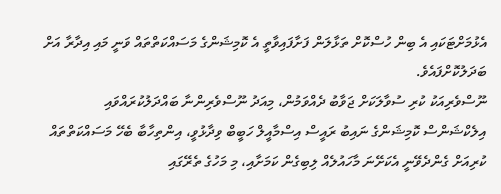އެޅުމަށްޓަކައި އެ ބިން ހުސްކޮށް ތަޅާލަން ފަށާފައިވާތީ އެ ކޮމިޝަންގެ މަސައްކަތްތައް ވަނީ މައި އިދާރާ އަށް ބަދަލުކޮށްފައެވެ.
ނޫސްވެރިއަކު ކުރި ސުވާލަކަށް ޖަވާބު ދެއްވަމުން، މިއަދު ނޫސްވެރިންނާ ބައްދަލުކުރައްވައި އިލެކްޝަންސް ކޮމިޝަންގެ ނައިބު ރައީސް އިސްމާއީލް ހަބީބް ވިދާޅުވީ، އިންތިހާބާ ބެހޭ މަސައްކަތްތައް ކުރިއަށް ގެންދެވޭނީ އެކަށޭނަ މާހައުލެއް ލިބިގެން ކަމަށާއި، މި މަހުގެ ތެރޭގައި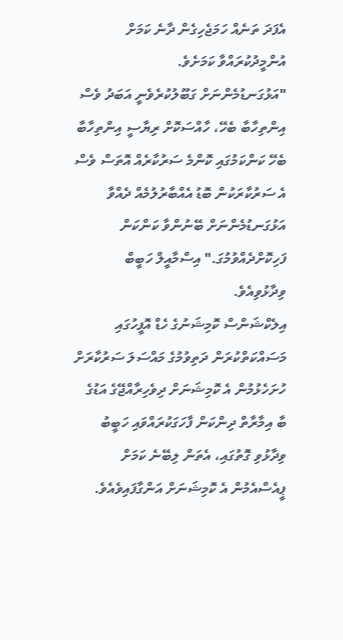އެފަދަ ތަނެއް ހަމަޖެހިގެން ދާނެ ކަމަށް އުންމީދުކުރައްވާ ކަމަށެވެ.
"އަޅުގަނޑުމެންނަށް ގަބޫލުކުރެވެނީ އަބަދު ވެސް އިންތިހާބާ ބެހޭ، ހާއްސަކޮށް ރިޔާސީ އިންތިހާބާ ބެހޭ ކަންކަމުގައި ކޮންމެ ސަރުކާރެއް އޮތަސް ވެސް އެ ސަރުކާރަކުން ބޮޑު އެއްބާރުލުމެއް ދެއްވާ އަޅުގަނޑުމެންނަށް ބޭނުންވާ ކަންކަން ފަހިކޮށްދެއްވުމުގަ." އިސްމާއީލް ހަބީބް ވިދާޅުވިއެވެ.
އިލެކްޝަންސް ކޮމިޝަނުގެ ހެޑް އޮފީހުގައި މަސައްކަތްކުރަން ދަތިވުމުގެ މައްސަލަ ސަރުކާރަށް ހުށަހެޅުމުން އެ ކޮމިޝަނަށް ދިވެހިރާއްޖޭގެ އަޑުގެ ބާ އިމާރާތް ދިންކަން ފާހަގަކުރައްވައި ހަބީބު ވިދާޅުވި ގޮތުގައި، އެތަން ލިބޭނެ ކަމަށް ޕީއެސްއެމުން އެ ކޮމިޝަނަށް އަންގާފައިވެއެވެ.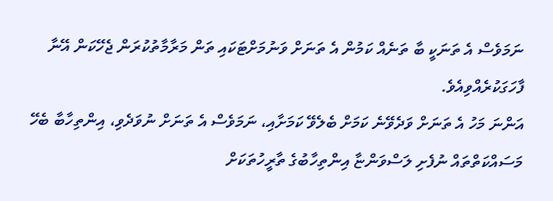ނަމަވެސް އެ ތަނަކީ ބާ ތަނެއް ކަމުން އެ ތަނަށް ވަނުމަށްޓަކައި ތަން މަރާމާތުކުރަން ޖެހޭކަން އޭނާ ފާހަގަކުރެއްވިއެވެ.
އަންނަ މަހު އެ ތަނަށް ވަދެވޭނެ ކަމަށް ބެލެވޭ ކަމަށާއި، ނަމަވެސް އެ ތަނަށް ނުވަދެވި، އިންތިހާބާ ބެހޭ މަސައްކަތްތައް ނުފެށި ލަސްވަންޏާ އިންތިހާބުގެ ތާރީހުތަކަށް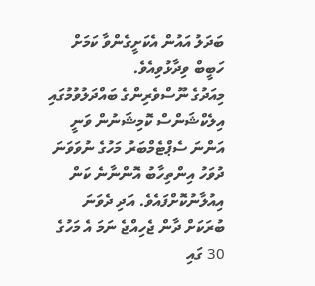ބަދަލު އައުން އެކަށީގެންވާ ކަމަށް ހަބީބް ވިދާޅުވިއެވެ.
މިއަދުގެ ނޫސްވެރިންގެ ބައްދަލުވުމުގައި އިލެކްޝަންސް ކޮމިޝަނުން ވަނީ އަންނަ ސެޕްޓެމްބަރު މަހުގެ ނުވަވަނަ ދުވަހު އިންތިހާބު އޮންނާނެ ކަން އިއުލާނުކޮށްފައެވެ. އަދި ދެވަނަ ބުރަކަށް ދާން ޖެހިއްޖެ ނަމަ އެ މަހުގެ 30 ގައި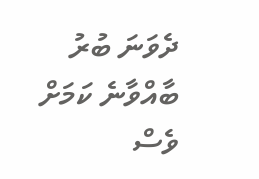ދެވަނަ ބުރު ބާއްވާނެ ކަމަށް ވެސް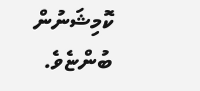ކޮމިޝަނުން ބުންޏެވެ.